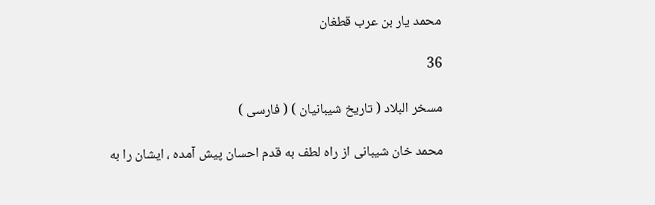محمد يار بن عرب قطغان

36

مسخر البلاد ( تاريخ شيبانيان ) ( فارسى )

محمد خان شيبانى از راه لطف به قدم احسان پيش آمده ، ايشان را به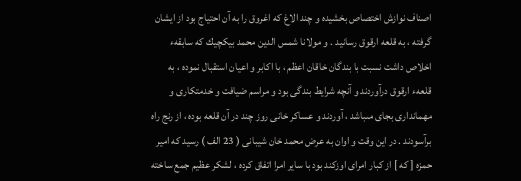اصناف نوازش اختصاص بخشيده و چند الاغ كه اغروق را به آن احتياج بود از ايشان گرفته ، به قلعه ارقوق رسانيد . و مولانا شمس الدين محمد بيكچيك كه سابقهء اخلاص داشت نسبت با بندگان خاقان اعظم ، با اكابر و اعيان استقبال نموده ، به قلعهء ارقوق درآوردند و آنچه شرايط بندگى بود و مراسم ضيافت و خدمتكارى و مهماندارى بجاى مىباشد ، آوردند و عساكر خانى روز چند در آن قلعه بوده ، از رنج راه برآسودند . در اين وقت و اوان به عرض محمد خان شيبانى ( 23 الف ) رسيد كه امير حمزه [ كه ] از كبار امراى اوزكند بود با ساير امرا اتفاق كرده ، لشكر عظيم جمع ساخته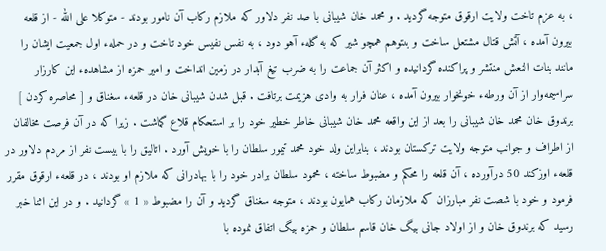، به عزم تاخت ولايت ارقوق متوجه گرديد . و محمد خان شيبانى با صد نفر دلاور كه ملازم ركاب آن نامور بودند - متوكلا على الله - از قلعه بيرون آمده ، آتش قتال مشتعل ساخت و بىتوهم همچو شير كه به گلهء آهو دود ، به نفس نفيس خود تاخت و در حملهء اول جمعيت ايشان را مانند بنات النعش منتشر و پراكنده گردانيده و اكثر آن جماعت را به ضرب تيغ آبدار در زمين انداخت و امير حمزه از مشاهدهء اين كارزار سراسيمه‌وار از آن ورطهء خونخوار بيرون آمده ، عنان فرار به وادى هزيمت برتافت . قبل شدن شيبانى خان در قلعهء سغناق و [ محاصره كردن ] برندوق خان محمد خان شيبانى را بعد از اين واقعه محمد خان شيبانى خاطر خطير خود را بر استحكام قلاع گماشت . زيرا كه در آن فرصت مخالفان از اطراف و جوانب متوجه ولايت تركستان بودند ، بنابراين ولد خود محمد تيمور سلطان را با خويش آورد . اتاليق را با بيست نفر از مردم دلاور در قلعهء اوزكند 50 درآورده ، آن قلعه را محكم و مضبوط ساخته ، محمود سلطان برادر خود را با بهادرانى كه ملازم او بودند ، در قلعهء ارقوق مقرر فرمود و خود با شصت نفر مبارزان كه ملازمان ركاب همايون بودند ، متوجه سغناق گرديد و آن را مضبوط « 1 » گردانيد . و در اين اثنا خبر رسيد كه برندوق خان و از اولاد جانى بيگ خان قاسم سلطان و حمزه بيگ اتفاق نموده با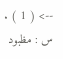--> ( 1 ) . س : مظبود